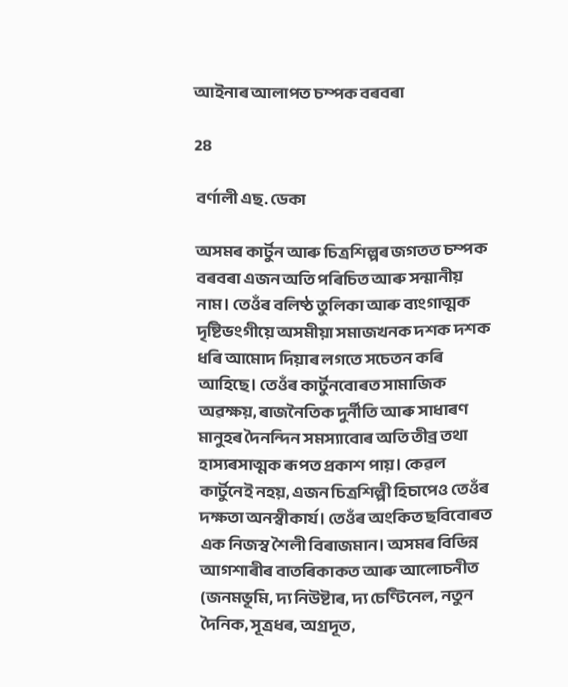আইনাৰ আলাপত চম্পক বৰবৰা

28

বৰ্ণালী এছ. ডেকা

অসমৰ কাৰ্টুন আৰু চিত্ৰশিল্পৰ জগতত চম্পক বৰবৰা এজন অতি পৰিচিত আৰু সন্মানীয় নাম। তেওঁৰ বলিষ্ঠ তুলিকা আৰু ব্যংগাত্মক দৃষ্টিভংগীয়ে অসমীয়া সমাজখনক দশক দশক ধৰি আমোদ দিয়াৰ লগতে সচেতন কৰি আহিছে। তেওঁৰ কাৰ্টুনবোৰত সামাজিক অৱক্ষয়, ৰাজনৈতিক দুৰ্নীতি আৰু সাধাৰণ মানুহৰ দৈনন্দিন সমস্যাবোৰ অতি তীব্র তথা হাস্যৰসাত্মক ৰূপত প্ৰকাশ পায়। কেৱল কার্টুনেই নহয়, এজন চিত্রশিল্পী হিচাপেও তেওঁৰ দক্ষতা অনস্বীকার্য। তেওঁৰ অংকিত ছবিবোৰত এক নিজস্ব শৈলী বিৰাজমান। অসমৰ বিভিন্ন আগশাৰীৰ বাতৰিকাকত আৰু আলোচনীত (জনমভূমি, দ্য নিউষ্টাৰ, দ্য চেণ্টিনেল, নতুন দৈনিক, সূত্ৰধৰ, অগ্রদূত,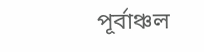পূৰ্বাঞ্চল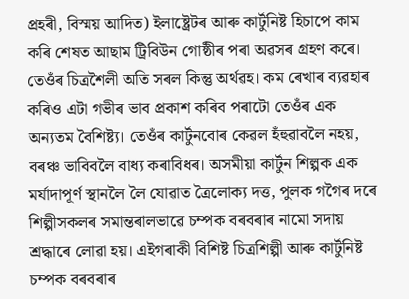প্ৰহৰী, বিস্ময় আদিত) ইলাষ্ট্ৰেটৰ আৰু কার্টুনিষ্ট হিচাপে কাম কৰি শেষত আছাম ট্ৰিবিউন গোষ্ঠীৰ পৰা অৱসৰ গ্ৰহণ কৰে। তেওঁৰ চিত্ৰশৈলী অতি সৰল কিন্তু অৰ্থৱহ। কম ৰেখাৰ ব্যৱহাৰ কৰিও এটা গভীৰ ভাব প্রকাশ কৰিব পৰাটো তেওঁৰ এক অন্যতম বৈশিষ্ট্য। তেওঁৰ কাৰ্টুনবোৰ কেৱল হঁহুৱাবলৈ নহয়, বৰঞ্চ ভাবিবলৈ বাধ্য কৰাবিধৰ। অসমীয়া কার্টুন শিল্পক এক মর্যাদাপূর্ণ স্থানলৈ লৈ যোৱাত ত্রৈলোক্য দত্ত, পুলক গগৈৰ দৰে শিল্পীসকলৰ সমান্তৰালভাৱে চম্পক বৰবৰাৰ নামো সদায় শ্ৰদ্ধাৰে লোৱা হয়। এইগৰাকী বিশিষ্ট চিত্রশিল্পী আৰু কাৰ্টুনিষ্ট চম্পক বৰবৰাৰ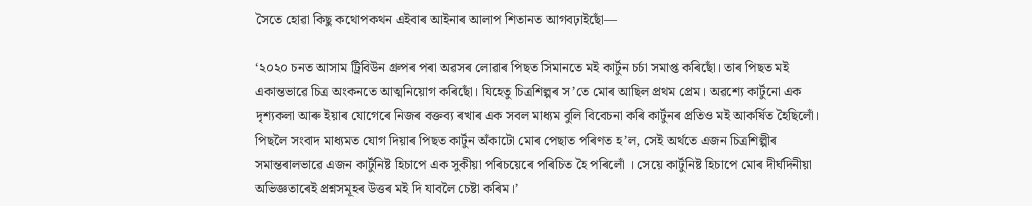সৈতে হোৱা কিছু কথোপকথন এইবাৰ আইনাৰ আলাপ শিতানত আগবঢ়াইছোঁ—

‘২০২০ চনত আসাম ট্ৰিবিউন গ্ৰুপৰ পৰা অৱসৰ লোৱাৰ পিছত সিমানতে ম‍ই কার্টুন চর্চা সমাপ্ত কৰিছোঁ। তাৰ পিছত ম‍ই একান্তভাৱে চিত্র অংকনতে আত্মনিয়োগ কৰিছোঁ। যিহেতু চিত্ৰশিল্পৰ স’তে মোৰ আছিল প্ৰথম প্ৰেম। অৱশ্যে কার্টুনো এক দৃশ্যকলা আৰু ইয়াৰ যোগেৰে নিজৰ বক্তব্য ৰখাৰ এক সবল মাধ্যম বুলি বিবেচনা কৰি কাৰ্টুনৰ প্ৰতিও মই আকৰ্ষিত হৈছিলোঁ। পিছলৈ সংবাদ মাধ্যমত যোগ দিয়াৰ পিছত কার্টুন অঁকাটো মোৰ পেছাত পৰিণত হ’ল, সেই অর্থতে এজন চিত্রশিল্পীৰ সমান্তৰালভাৱে এজন কার্টুনিষ্ট হিচাপে এক সুকীয়া পৰিচয়েৰে পৰিচিত হৈ পৰিলোঁ । সেয়ে কার্টুনিষ্ট হিচাপে মোৰ দীৰ্ঘদিনীয়া অভিজ্ঞতাৰেই প্ৰশ্নসমূহৰ উত্তৰ মই দি যাবলৈ চেষ্টা কৰিম।’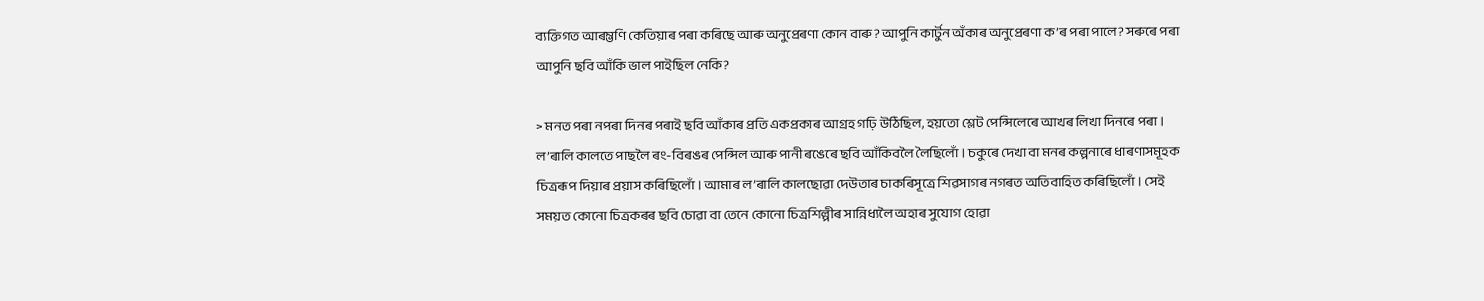ব্যক্তিগত আৰম্ভণি কেতিয়াৰ পৰা কৰিছে আৰু অনুপ্ৰেৰণা কোন বাৰু? আপুনি কার্টুন অঁকাৰ অনুপ্ৰেৰণা ক’ৰ পৰা পালে? সৰুৰে পৰা আপুনি ছবি আঁকি ভাল পাইছিল নেকি?

> মনত পৰা নপৰা দিনৰ পৰাই ছবি আঁকাৰ প্রতি একপ্ৰকাৰ আগ্ৰহ গঢ়ি উঠিছিল, হয়তো শ্লেট পেন্সিলেৰে আখৰ লিখা দিনৰে পৰা। ল’ৰালি কালতে পাছলৈ ৰং-বিৰঙৰ পেন্সিল আৰু পানী ৰঙেৰে ছবি আঁকিবলৈ লৈছিলোঁ। চকুৰে দেখা বা মনৰ কল্পনাৰে ধাৰণাসমূহক চিত্ৰৰূপ দিয়াৰ প্ৰয়াস কৰিছিলোঁ। আমাৰ ল’ৰালি কালছোৱা দেউতাৰ চাকৰিসূত্ৰে শিৱসাগৰ নগৰত অতিবাহিত কৰিছিলোঁ। সেই সময়ত কোনো চিত্ৰকৰৰ ছবি চোৱা বা তেনে কোনো চিত্রশিল্পীৰ সান্নিধ্যলৈ অহাৰ সুযোগ হোৱা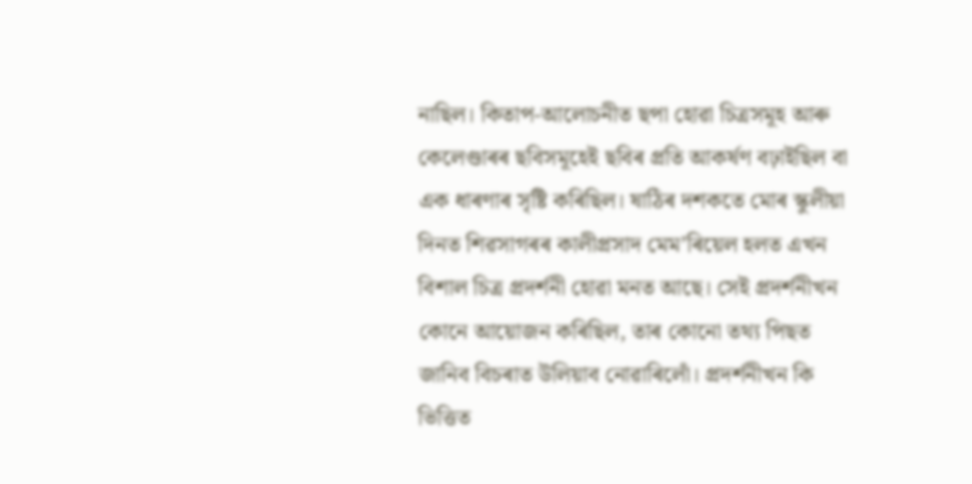নাছিল। কিতাপ-আলোচনীত ছপা হোৱা চিত্ৰসমূহ আৰু কেলেণ্ডাৰৰ ছবিসমূহেই ছবিৰ প্ৰতি আকর্ষণ বঢ়াইছিল বা এক ধাৰণাৰ সৃষ্টি কৰিছিল। ষাঠিৰ দশকতে মোৰ স্কুলীয়া দিনত শিৱসাগৰৰ কালীপ্রসাদ মেম’ৰিয়েল হলত এখন বিশাল চিত্র প্রদর্শনী হোৱা মনত আছে। সেই প্রদর্শনীখন কোনে আয়োজন কৰিছিল, তাৰ কোনো তথ্য পিছত জানিব বিচৰাত উলিয়াব নোৱাৰিলোঁ। প্ৰদৰ্শনীখন কি ভিত্তিত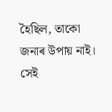হৈছিল, তাকো জনাৰ উপায় নাই। সেই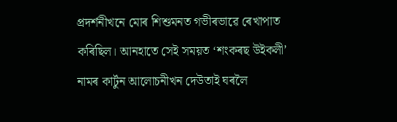প্রদর্শনীখনে মোৰ শিশুমনত গভীৰভাৱে ৰেখাপাত কৰিছিল। আনহাতে সেই সময়ত ‘শংকৰছ উইকলী’ নামৰ কাৰ্টুন আলোচনীখন দেউতাই ঘৰলৈ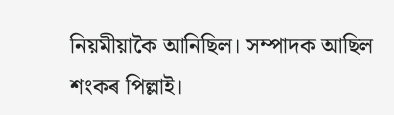নিয়মীয়াকৈ আনিছিল। সম্পাদক আছিল শংকৰ পিল্লাই।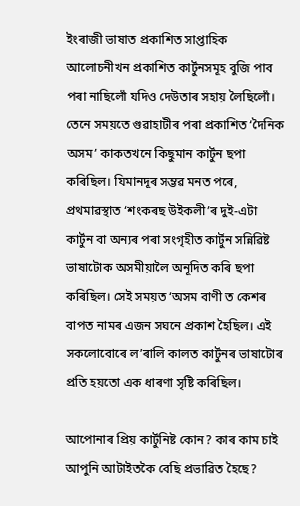ইংৰাজী ভাষাত প্রকাশিত সাপ্তাহিক আলোচনীখন প্রকাশিত কার্টুনসমূহ বুজি পাব পৰা নাছিলোঁ যদিও দেউতাৰ সহায় লৈছিলোঁ। তেনে সময়তে গুৱাহাটীৰ পৰা প্ৰকাশিত ‘দৈনিক অসম’ কাকতখনে কিছুমান কাৰ্টুন ছপা কৰিছিল। যিমানদূৰ সম্ভৱ মনত পৰে, প্ৰথমাৱস্থাত ‘শংকৰছ উইকলী’ৰ দুই-এটা কাৰ্টুন বা অন্যৰ পৰা সংগৃহীত কার্টুন সন্নিৱিষ্ট ভাষাটোক অসমীয়ালৈ অনূদিত কৰি ছপা কৰিছিল। সেই সময়ত ‘অসম বাণী ত কেশৰ বাপত নামৰ এজন সঘনে প্ৰকাশ হৈছিল। এই সকলোবোৰে ল’ৰালি কালত কাৰ্টুনৰ ভাষাটোৰ প্ৰতি হয়তো এক ধাৰণা সৃষ্টি কৰিছিল।

আপোনাৰ প্ৰিয় কার্টুনিষ্ট কোন? কাৰ কাম চাই আপুনি আটাইতকৈ বেছি প্ৰভাৱিত হৈছে?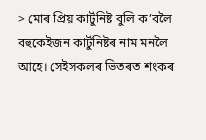> মোৰ প্ৰিয় কার্টুনিষ্ট বুলি ক’বলৈ বহুকেইজন কার্টুনিষ্টৰ নাম মনলৈ আহে। সেইসকলৰ ভিতৰত শংকৰ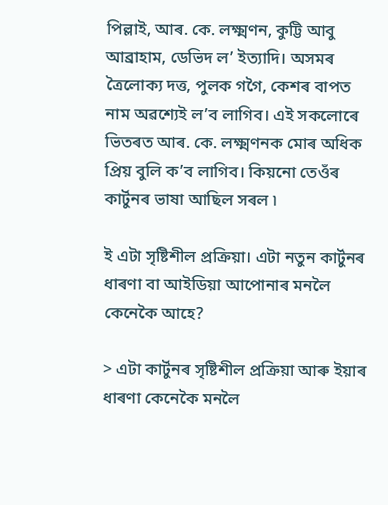পিল্লাই, আৰ. কে. লক্ষ্মণন, কুট্টি আবু আব্রাহাম, ডেভিদ ল’ ইত্যাদি। অসমৰ ত্রৈলোক্য দত্ত, পুলক গগৈ, কেশৰ বাপত নাম অৱশ্যেই ল’ব লাগিব। এই সকলোৰে ভিতৰত আৰ. কে. লক্ষ্মণনক মোৰ অধিক প্রিয় বুলি ক’ব লাগিব। কিয়নো তেওঁৰ কাৰ্টুনৰ ভাষা আছিল সৰল ৷

ই এটা সৃষ্টিশীল প্রক্রিয়া। এটা নতুন কার্টুনৰ ধাৰণা বা আইডিয়া আপোনাৰ মনলৈ কেনেকৈ আহে?

> এটা কাৰ্টুনৰ সৃষ্টিশীল প্ৰক্ৰিয়া আৰু ইয়াৰ ধাৰণা কেনেকৈ মনলৈ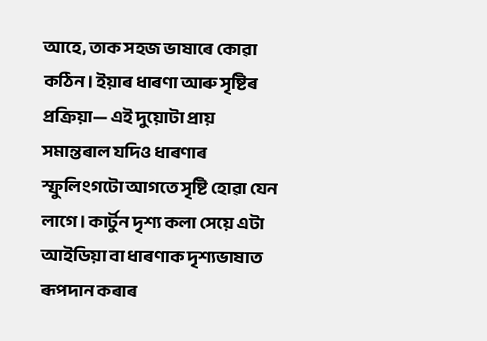আহে, তাক সহজ ভাষাৰে কোৱা কঠিন। ইয়াৰ ধাৰণা আৰু সৃষ্টিৰ প্রক্রিয়া— এই দুয়োটা প্রায় সমান্তৰাল যদিও ধাৰণাৰ স্ফুলিংগটো আগতে সৃষ্টি হোৱা যেন লাগে। কার্টুন দৃশ্য কলা সেয়ে এটা আইডিয়া বা ধাৰণাক দৃশ্যভাষাত ৰূপদান কৰাৰ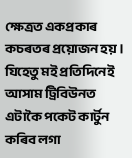ক্ষেত্ৰত একপ্ৰকাৰ কচৰতৰ প্ৰয়োজন হয়। যিহেতু মই প্রতিদিনেই আসাম ট্ৰিবিউনত এটাকৈ পকেট কার্টুন কৰিব লগা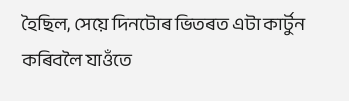হৈছিল, সেয়ে দিনটোৰ ভিতৰত এটা কাৰ্টুন কৰিবলৈ যাওঁতে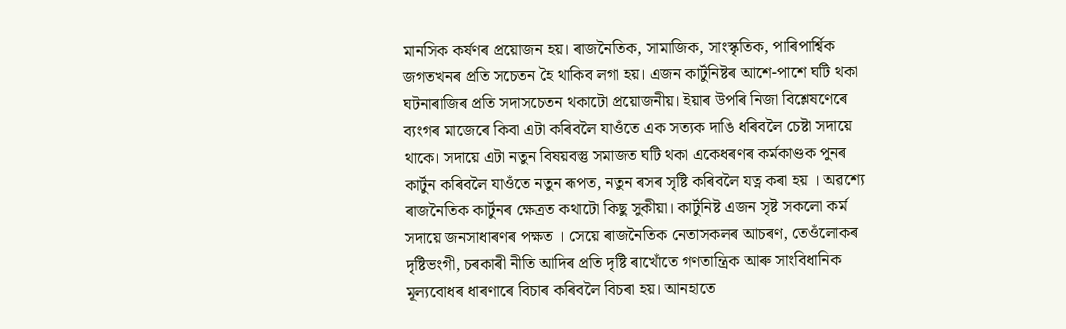মানসিক কৰ্ষণৰ প্ৰয়োজন হয়। ৰাজনৈতিক, সামাজিক, সাংস্কৃতিক, পাৰিপাৰ্শ্বিক জগতখনৰ প্ৰতি সচেতন হৈ থাকিব লগা হয়। এজন কার্টুনিষ্টৰ আশে-পাশে ঘটি থকা ঘটনাৰাজিৰ প্ৰতি সদাসচেতন থকাটো প্রয়োজনীয়। ইয়াৰ উপৰি নিজা বিশ্লেষণেৰে ব্যংগৰ মাজেৰে কিবা এটা কৰিবলৈ যাওঁতে এক সত্যক দাঙি ধৰিবলৈ চেষ্টা সদায়ে থাকে। সদায়ে এটা নতুন বিষয়বস্তু সমাজত ঘটি থকা একেধৰণৰ কর্মকাণ্ডক পুনৰ কাৰ্টুন কৰিবলৈ যাওঁতে নতুন ৰূপত, নতুন ৰসৰ সৃষ্টি কৰিবলৈ যত্ন কৰা হয় । অৱশ্যে ৰাজনৈতিক কাৰ্টুনৰ ক্ষেত্ৰত কথাটো কিছু সুকীয়া। কার্টুনিষ্ট এজন সৃষ্ট সকলো কৰ্ম সদায়ে জনসাধাৰণৰ পক্ষত । সেয়ে ৰাজনৈতিক নেতাসকলৰ আচৰণ, তেওঁলোকৰ দৃষ্টিভংগী, চৰকাৰী নীতি আদিৰ প্ৰতি দৃষ্টি ৰাখোঁতে গণতান্ত্ৰিক আৰু সাংবিধানিক মূল্যবোধৰ ধাৰণাৰে বিচাৰ কৰিবলৈ বিচৰা হয়। আনহাতে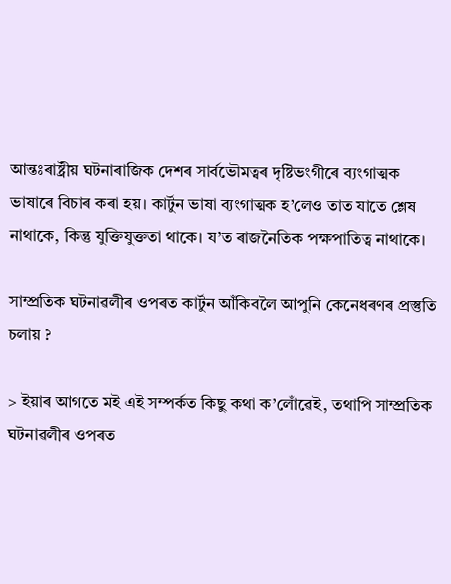আন্তঃৰাষ্ট্ৰীয় ঘটনাৰাজিক দেশৰ সাৰ্বভৌমত্বৰ দৃষ্টিভংগীৰে ব্যংগাত্মক ভাষাৰে বিচাৰ কৰা হয়। কাৰ্টুন ভাষা ব্যংগাত্মক হ’লেও তাত যাতে শ্লেষ নাথাকে, কিন্তু যুক্তিযুক্ততা থাকে। য’ত ৰাজনৈতিক পক্ষপাতিত্ব নাথাকে।

সাম্প্রতিক ঘটনাৱলীৰ ওপৰত কাৰ্টুন আঁকিবলৈ আপুনি কেনেধৰণৰ প্ৰস্তুতি চলায় ?

> ইয়াৰ আগতে মই এই সম্পৰ্কত কিছু কথা ক’লোঁৱেই, তথাপি সাম্প্রতিক ঘটনাৱলীৰ ওপৰত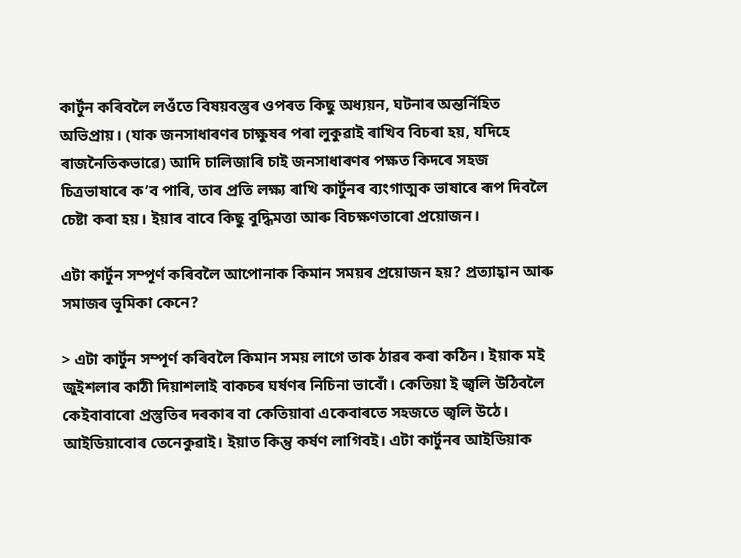কাৰ্টুন কৰিবলৈ লওঁতে বিষয়বস্তুৰ ওপৰত কিছু অধ্যয়ন, ঘটনাৰ অন্তৰ্নিহিত অভিপ্রায়। (যাক জনসাধাৰণৰ চাক্ষুষৰ পৰা লুকুৱাই ৰাখিব বিচৰা হয়, যদিহে ৰাজনৈতিকভাৱে) আদি চালিজাৰি চাই জনসাধাৰণৰ পক্ষত কিদৰে সহজ চিত্রভাষাৰে ক’ব পাৰি, তাৰ প্ৰতি লক্ষ্য ৰাখি কাৰ্টুনৰ ব্যংগাত্মক ভাষাৰে ৰূপ দিবলৈ চেষ্টা কৰা হয়। ইয়াৰ বাবে কিছু বুদ্ধিমত্তা আৰু বিচক্ষণতাৰো প্ৰয়োজন।

এটা কার্টুন সম্পূৰ্ণ কৰিবলৈ আপোনাক কিমান সময়ৰ প্ৰয়োজন হয়? প্রত্যাহ্বান আৰু সমাজৰ ভূমিকা কেনে?

> এটা কার্টুন সম্পূৰ্ণ কৰিবলৈ কিমান সময় লাগে তাক ঠাৱৰ কৰা কঠিন। ইয়াক ম‍ই জুইশলাৰ কাঠী দিয়াশলাই বাকচৰ ঘৰ্ষণৰ নিচিনা ভাবোঁ। কেতিয়া ই জ্বলি উঠিবলৈ কেইবাবাৰো প্ৰস্তুতিৰ দৰকাৰ বা কেতিয়াবা একেবাৰতে সহজতে জ্বলি উঠে। আইডিয়াবোৰ তেনেকুৱাই। ইয়াত কিন্তু কর্ষণ লাগিবই। এটা কাৰ্টুনৰ আইডিয়াক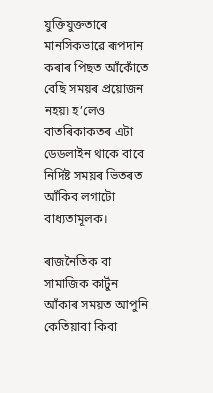যুক্তিযুক্ততাৰে মানসিকভাৱে ৰূপদান কৰাৰ পিছত আঁকোঁতে বেছি সময়ৰ প্ৰয়োজন নহয়৷ হ’লেও বাতৰিকাকতৰ এটা ডেডলাইন থাকে বাবে নির্দিষ্ট সময়ৰ ভিতৰত আঁকিব লগাটো বাধ্যতামূলক।

ৰাজনৈতিক বা সামাজিক কার্টুন আঁকাৰ সময়ত আপুনি কেতিয়াবা কিবা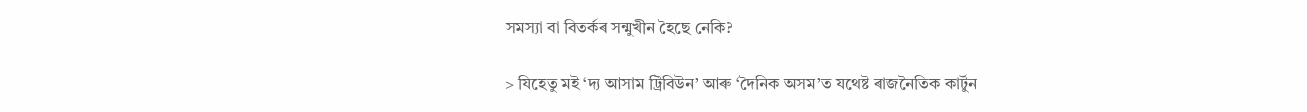সমস্যা বা বিতৰ্কৰ সন্মুখীন হৈছে নেকি?

> যিহেতু ম‍ই ‘দ্য আসাম ট্ৰিবিউন’ আৰু ‘দৈনিক অসম’ত যথেষ্ট ৰাজনৈতিক কার্টুন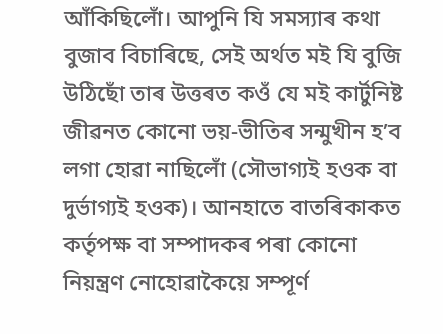আঁকিছিলোঁ। আপুনি যি সমস্যাৰ কথা বুজাব বিচাৰিছে, সেই অৰ্থত ম‍ই যি বুজি উঠিছোঁ তাৰ উত্তৰত কওঁ যে মই কার্টুনিষ্ট জীৱনত কোনো ভয়-ভীতিৰ সন্মুখীন হ’ব লগা হোৱা নাছিলোঁ (সৌভাগ্যই হওক বা দুর্ভাগ্যই হওক)। আনহাতে বাতৰিকাকত কৰ্তৃপক্ষ বা সম্পাদকৰ পৰা কোনো নিয়ন্ত্ৰণ নোহোৱাকৈয়ে সম্পূর্ণ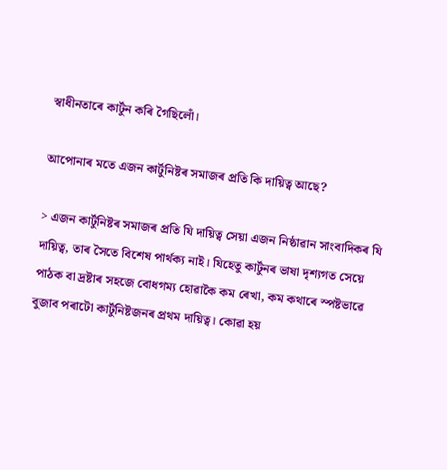স্বাধীনতাৰে কাৰ্টুন কৰি গৈছিলোঁ।

আপোনাৰ মতে এজন কার্টুনিষ্টৰ সমাজৰ প্ৰতি কি দায়িত্ব আছে?

> এজন কার্টুনিষ্টৰ সমাজৰ প্ৰতি যি দায়িত্ব সেয়া এজন নিষ্ঠাৱান সাংবাদিকৰ যি দায়িত্ব, তাৰ সৈতে বিশেষ পার্থক্য নাই। যিহেতু কাৰ্টুনৰ ভাষা দৃশ্যগত সেয়ে পাঠক বা দ্ৰষ্টাৰ সহজে বোধগম্য হোৱাকৈ কম ৰেখা, কম কথাৰে স্পষ্টভাৱে বুজাব পৰাটো কার্টুনিষ্টজনৰ প্ৰথম দায়িত্ব। কোৱা হয়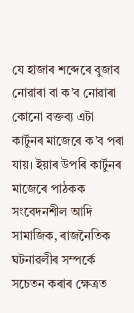যে হাজাৰ শব্দেৰে বুজাব নোৱাৰা বা ক’ব নোৱাৰা কোনো বক্তব্য এটা কাৰ্টুনৰ মাজেৰে ক’ব পৰা যায়। ইয়াৰ উপৰি কাৰ্টুনৰ মাজেৰে পাঠকক সংবেদনশীল আদি সামাজিক, ৰাজনৈতিক ঘটনাৱলীৰ সম্পৰ্কে সচেতন কৰাৰ ক্ষেত্ৰত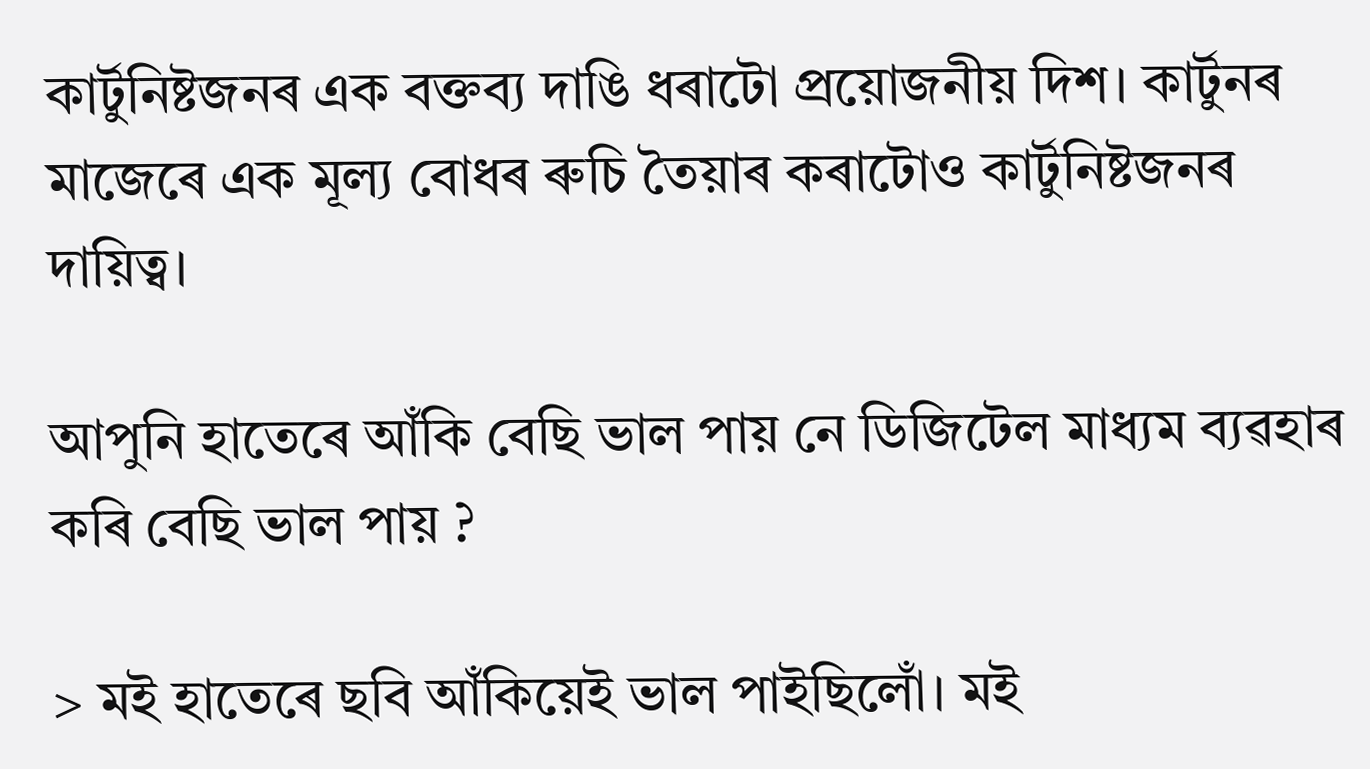কাৰ্টুনিষ্টজনৰ এক বক্তব্য দাঙি ধৰাটো প্রয়োজনীয় দিশ। কাৰ্টুনৰ মাজেৰে এক মূল্য বোধৰ ৰুচি তৈয়াৰ কৰাটোও কার্টুনিষ্টজনৰ দায়িত্ব।

আপুনি হাতেৰে আঁকি বেছি ভাল পায় নে ডিজিটেল মাধ্যম ব্যৱহাৰ কৰি বেছি ভাল পায় ?

> মই হাতেৰে ছবি আঁকিয়েই ভাল পাইছিলোঁ। ম‍ই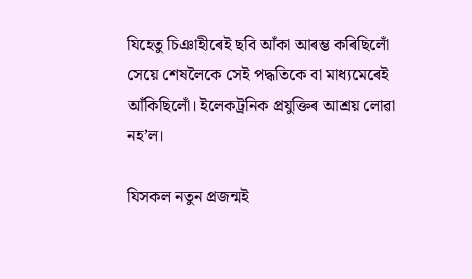যিহেতু চিঞাহীৰেই ছবি আঁকা আৰম্ভ কৰিছিলোঁ সেয়ে শেষলৈকে সেই পদ্ধতিকে বা মাধ্যমেৰেই আঁকিছিলোঁ। ইলেকট্রনিক প্ৰযুক্তিৰ আশ্ৰয় লোৱা নহ’ল।

যিসকল নতুন প্রজন্মই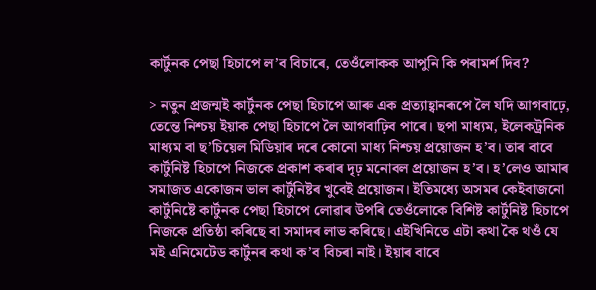কার্টুনক পেছা হিচাপে ল’ব বিচাৰে, তেওঁলোকক আপুনি কি পৰামৰ্শ দিব?

> নতুন প্রজন্মই কার্টুনক পেছা হিচাপে আৰু এক প্ৰত্যাহ্বানৰূপে লৈ যদি আগবাঢ়ে, তেন্তে নিশ্চয় ইয়াক পেছা হিচাপে লৈ আগবাঢ়িব পাৰে। ছপা মাধ্যম, ইলেকট্রনিক মাধ্যম বা ছ’চিয়েল মিডিয়াৰ দৰে কোনো মাধ্য নিশ্চয় প্রয়োজন হ’ব। তাৰ বাবে কার্টুনিষ্ট হিচাপে নিজকে প্ৰকাশ কৰাৰ দৃঢ় মনোবল প্রয়োজন হ’ব। হ’লেও আমাৰ সমাজত একোজন ভাল কার্টুনিষ্টৰ খুবেই প্ৰয়োজন। ইতিমধ্যে অসমৰ কেইবাজনো কার্টুনিষ্টে কার্টুনক পেছা হিচাপে লোৱাৰ উপৰি তেওঁলোকে বিশিষ্ট কার্টুনিষ্ট হিচাপে নিজকে প্ৰতিষ্ঠা কৰিছে বা সমাদৰ লাভ কৰিছে। এইখিনিতে এটা কথা কৈ থওঁ যে ম‍ই এনিমেটেড কার্টুনৰ কথা ক’ব বিচৰা নাই। ইয়াৰ বাবে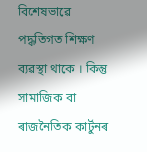বিশেষভাৱে পদ্ধতিগত শিক্ষণ ব্যৱস্থা থাকে । কিন্তু সামাজিক বা ৰাজনৈতিক কাৰ্টুনৰ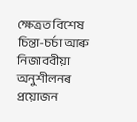ক্ষেত্ৰত বিশেষ চিন্তা-চৰ্চা আৰু নিজাববীয়া অনুশীলনৰ প্রয়োজন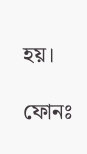হয়।

ফোনঃ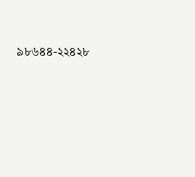৯৮৬৪৪-২২৪২৮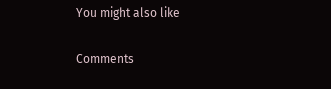You might also like

Comments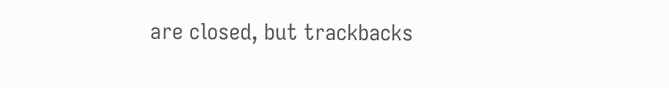are closed, but trackbacks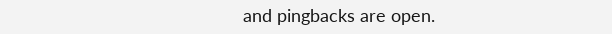and pingbacks are open.